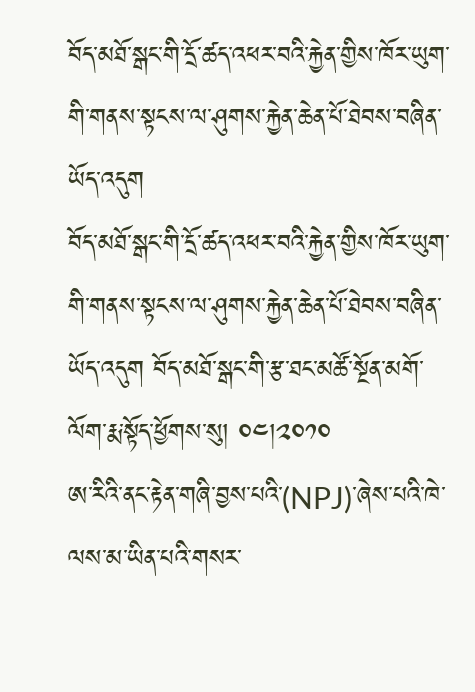བོད་མཐོ་སྒང་གི་དྲོ་ཚད་འཕར་བའི་རྐྱེན་གྱིས་ཁོར་ཡུག་གི་གནས་སྟངས་ལ་ཤུགས་རྐྱེན་ཆེན་པོ་ཐེབས་བཞིན་ཡོད་འདུག
བོད་མཐོ་སྒང་གི་དྲོ་ཚད་འཕར་བའི་རྐྱེན་གྱིས་ཁོར་ཡུག་གི་གནས་སྟངས་ལ་ཤུགས་རྐྱེན་ཆེན་པོ་ཐེབས་བཞིན་ཡོད་འདུག བོད་མཐོ་སྒང་གི་རྩ་ཐང་མཚོ་སྔོན་མགོ་ལོག་རྨ་སྟོད་ཕྱོགས་སུ། ༠༤།༢༠༡༠
ཨ་རིའི་ནང་རྟེན་གཞི་བྱས་པའི་(NPJ)་ཞེས་པའི་ཁེ་ལས་མ་ཡིན་པའི་གསར་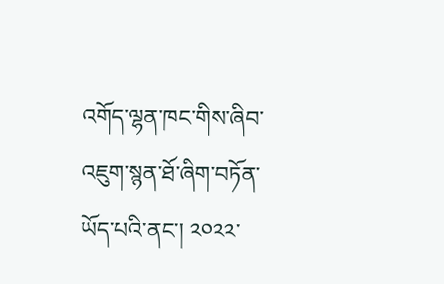འགོད་ལྷན་ཁང་གིས་ཞིབ་འཇུག་སྙན་ཐོ་ཞིག་བཏོན་ཡོད་པའི་ནང་། ༢༠༢༢་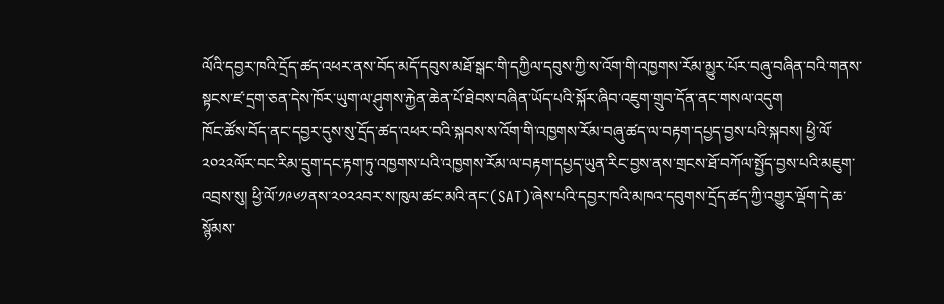ལོའི་དབྱར་ཁའི་དྲོད་ཚད་འཕར་ནས་བོད་མདོ་དབུས་མཐོ་སྒང་གི་དཀྱིལ་དབུས་ཀྱི་ས་འོག་གི་འཁྱགས་རོམ་མྱུར་པོར་བཞུ་བཞིན་བའི་གནས་སྟངས་ཛ་དྲག་ཅན་དེས་ཁོར་ཡུག་ལ་ཤུགས་རྐྱེན་ཆེན་པོ་ཐེབས་བཞིན་ཡོད་པའི་སྐོར་ཞིབ་འཇུག་གྲུབ་དོན་ནང་གསལ་འདུག
ཁོང་ཚོས་བོད་ནང་དབྱར་དུས་སུ་དྲོད་ཚད་འཕར་བའི་སྐབས་ས་འོག་གི་འཁྱགས་རོམ་བཞུ་ཚད་ལ་བརྟག་དཔྱད་བྱས་པའི་སྐབས། ཕྱི་ལོ་༢༠༢༢ལོར་བང་རིམ་དྲུག་དང་རྟག་ཏུ་འཁྱགས་པའི་འཁྱགས་རོམ་ལ་བརྟག་དཔྱད་ཡུན་རིང་བྱས་ནས་གྲངས་ཐོ་བཀོལ་སྤྱོད་བྱས་པའི་མཇུག་འབྲས་སུ། ཕྱི་ལོ་༡༩༦༡ནས་༢༠༢༢བར་ས་ཁུལ་ཚང་མའི་ནང་(SAT)་ཞེས་པའི་དབྱར་ཁའི་མཁའ་དབུགས་དྲོད་ཚད་ཀྱི་འགྱུར་ལྡོག་དེ་ཆ་སྙོམས་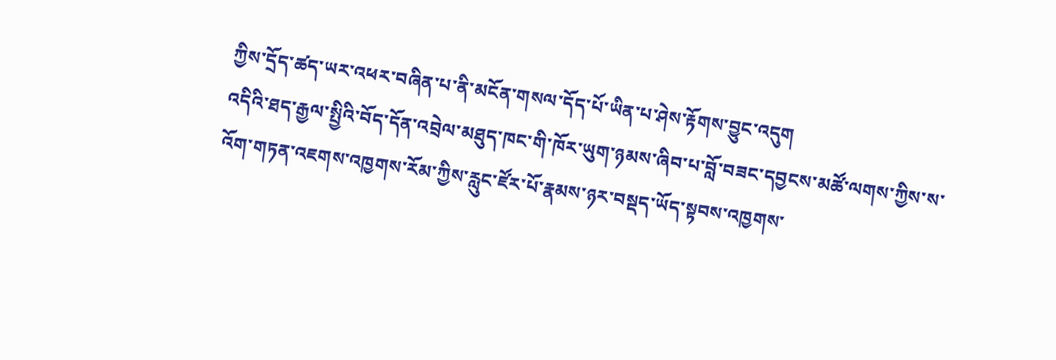ཀྱིས་དྲོད་ཚད་ཡར་འཕར་བཞིན་པ་ནི་མངོན་གསལ་དོད་པོ་ཡིན་པ་ཤེས་རྟོགས་བྱུང་འདུག
འདིའི་ཐད་རྒྱལ་སྤྱིའི་བོད་དོན་འབྲེལ་མཐུད་ཁང་གི་ཁོར་ཡུག་ཉམས་ཞིབ་པ་བློ་བཟང་དབྱངས་མཚོ་ལགས་ཀྱིས་ས་འོག་གཏན་འཇགས་འཁྱགས་རོམ་ཀྱིས་རླུང་ཛོར་པོ་རྣམས་ཉར་བསྡད་ཡོད་སྟབས་འཁྱགས་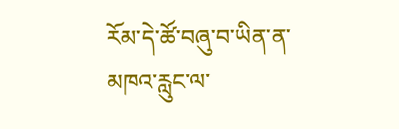རོམ་དེ་ཚོ་བཞུ་བ་ཡིན་ན་མཁའ་རླུང་ལ་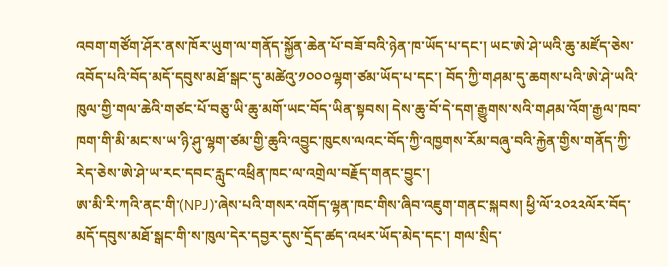འབག་གཙོག་ཤོར་ནས་ཁོར་ཡུག་ལ་གནོད་སྐྱོན་ཆེན་པོ་བཟོ་བའི་ཉེན་ཁ་ཡོད་པ་དང་། ཡང་ཨེ་ཤེ་ཡའི་ཆུ་མཛོད་ཅེས་འབོད་པའི་བོད་མདོ་དབུས་མཐོ་སྒང་དུ་མཚེའུ་༡༠༠༠ལྷག་ཙམ་ཡོད་པ་དང་། བོད་ཀྱི་གཤམ་དུ་ཆགས་པའི་ཨེ་ཤེ་ཡའི་ཁུལ་གྱི་གལ་ཆེའི་གཙང་པོ་བཅུ་ཡི་ཆུ་མགོ་ཡང་བོད་ཡིན་སྟབས། དེས་ཆུ་བོ་དེ་དག་རྒྱུགས་སའི་གཤམ་འོག་རྒྱལ་ཁབ་ཁག་གི་མི་མང་ས་ཡ་ཉི་ཤུ་ལྷག་ཙམ་གྱི་ཆུའི་འབྱུང་ཁུངས་ལའང་བོད་ཀྱི་འཁྱགས་རོམ་བཞུ་བའི་རྐྱེན་གྱིས་གནོད་ཀྱི་རེད་ཅེས་ཨེ་ཤེ་ཡ་རང་དབང་རླུང་འཕྲིན་ཁང་ལ་འགྲེལ་བརྗོད་གནང་བྱུང་།
ཨ་མི་རི་ཀའི་ནང་གི་(NPJ)་ཞེས་པའི་གསར་འགོད་ལྷན་ཁང་གིས་ཞིབ་འཇུག་གནང་སྐབས། ཕྱི་ལོ་༢༠༢༢ལོར་བོད་མདོ་དབུས་མཐོ་སྒང་གི་ས་ཁུལ་དེར་དབྱར་དུས་དྲོད་ཚད་འཕར་ཡོད་མེད་དང་། གལ་སྲིད་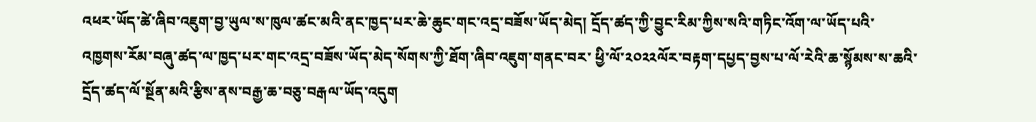འཕར་ཡོད་ཚེ་ཞིབ་འཇུག་བྱ་ཡུལ་ས་ཁུལ་ཚང་མའི་ནང་ཁྱད་པར་ཆེ་ཆུང་གང་འདྲ་བཟོས་ཡོད་མེད། དྲོད་ཚད་ཀྱི་བྱུང་རིམ་ཀྱིས་སའི་གཏིང་འོག་ལ་ཡོད་པའི་འཁྱགས་རོམ་བཞུ་ཚད་ལ་ཁྱད་པར་གང་འདྲ་བཟོས་ཡོད་མེད་སོགས་ཀྱི་ཐོག་ཞིབ་འཇུག་གནང་བར་ ཕྱི་ལོ་༢༠༢༢ལོར་བརྟག་དཔྱད་བྱས་པ་ལོ་རེའི་ཆ་སྙོམས་ས་ཆའི་དྲོད་ཚད་ལོ་སྔོན་མའི་རྩིས་ནས་བརྒྱ་ཆ་བཅུ་བརྒལ་ཡོད་འདུག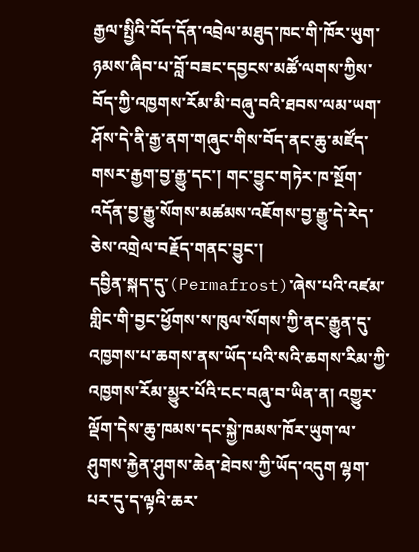རྒྱལ་སྤྱིའི་བོད་དོན་འབྲེལ་མཐུད་ཁང་གི་ཁོར་ཡུག་ཉམས་ཞིབ་པ་བློ་བཟང་དབྱངས་མཚོ་ལགས་ཀྱིས་བོད་ཀྱི་འཁྱགས་རོམ་མི་བཞུ་བའི་ཐབས་ལམ་ཡག་ཤོས་དེ་ནི་རྒྱ་ནག་གཞུང་གིས་བོད་ནང་ཆུ་མཛོད་གསར་རྒྱག་བྱ་རྒྱུ་དང་། གང་བྱུང་གཏེར་ཁ་སྔོག་འདོན་བྱ་རྒྱུ་སོགས་མཚམས་འཇོགས་བྱ་རྒྱུ་དེ་རེད་ཅེས་འགྲེལ་བརྗོད་གནང་བྱུང་།
དབྱིན་སྐད་དུ་(Permafrost)་ཞེས་པའི་འཛམ་གླིང་གི་བྱང་ཕྱོགས་ས་ཁུལ་སོགས་ཀྱི་ནང་རྒྱུན་དུ་འཁྱགས་པ་ཆགས་ནས་ཡོད་པའི་སའི་ཆགས་རིམ་ཀྱི་འཁྱགས་རོམ་མྱུར་པོའི་ངང་བཞུ་བ་ཡིན་ན། འགྱུར་ལྡོག་དེས་ཆུ་ཁམས་དང་སྐྱེ་ཁམས་ཁོར་ཡུག་ལ་ཤུགས་རྐྱེན་ཤུགས་ཆེན་ཐེབས་ཀྱི་ཡོད་འདུག ལྷག་པར་དུ་ད་ལྟའི་ཆར་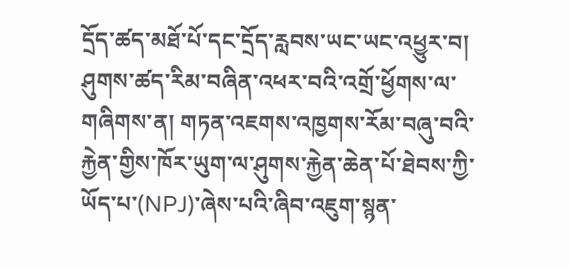དྲོད་ཚད་མཐོ་པོ་དང་དྲོད་རླབས་ཡང་ཡང་འཕྱུར་བ། ཤུགས་ཚད་རིམ་བཞིན་འཕར་བའི་འགྲོ་ཕྱོགས་ལ་གཞིགས་ན། གཏན་འཇགས་འཁྱགས་རོམ་བཞུ་བའི་རྐྱེན་གྱིས་ཁོར་ཡུག་ལ་ཤུགས་རྐྱེན་ཆེན་པོ་ཐེབས་ཀྱི་ཡོད་པ་(NPJ)་ཞེས་པའི་ཞིབ་འཇུག་སྙན་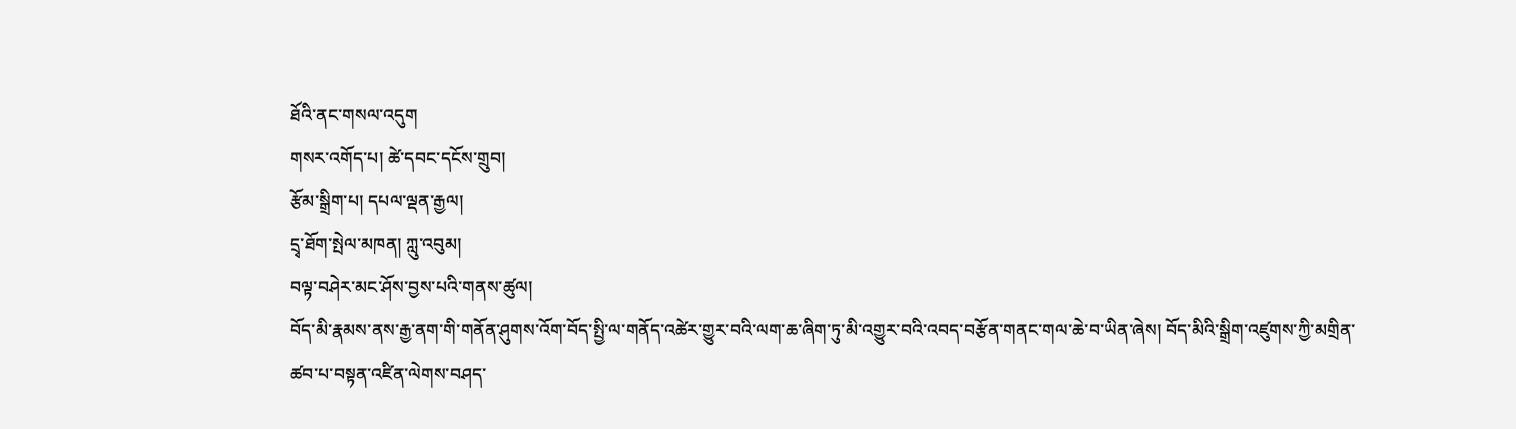ཐོའི་ནང་གསལ་འདུག
གསར་འགོད་པ། ཚེ་དབང་དངོས་གྲུབ།
རྩོམ་སྒྲིག་པ། དཔལ་ལྡན་རྒྱལ།
དྲྭ་ཐོག་སྤེལ་མཁན། ཀླུ་འབུམ།
བལྟ་བཤེར་མང་ཤོས་བྱས་པའི་གནས་ཚུལ།
བོད་མི་རྣམས་ནས་རྒྱ་ནག་གི་གནོན་ཤུགས་འོག་བོད་སྤྱི་ལ་གནོད་འཚེར་གྱུར་བའི་ལག་ཆ་ཞིག་ཏུ་མི་འགྱུར་བའི་འབད་བརྩོན་གནང་གལ་ཆེ་བ་ཡིན་ཞེས། བོད་མིའི་སྒྲིག་འཛུགས་ཀྱི་མགྲིན་ཚབ་པ་བསྟན་འཛིན་ལེགས་བཤད་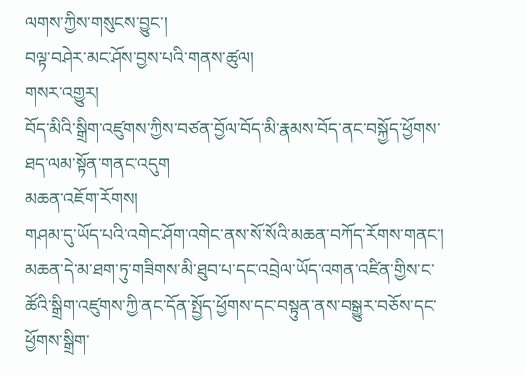ལགས་ཀྱིས་གསུངས་བྱུང་།
བལྟ་བཤེར་མང་ཤོས་བྱས་པའི་གནས་ཚུལ།
གསར་འགྱུར།
བོད་མིའི་སྒྲིག་འཛུགས་ཀྱིས་བཙན་བྱོལ་བོད་མི་རྣམས་བོད་ནང་བསྐྱོད་ཕྱོགས་ཐད་ལམ་སྟོན་གནང་འདུག
མཆན་འཇོག་རོགས།
གཤམ་དུ་ཡོད་པའི་འགེང་ཤོག་འགེང་ནས་སོ་སོའི་མཆན་བཀོད་རོགས་གནང་། མཆན་དེ་མ་ཐག་ཏུ་གཟིགས་མི་ཐུབ་པ་དང་འབྲེལ་ཡོད་འགན་འཛིན་གྱིས་ང་ཚོའི་སྒྲིག་འཛུགས་ཀྱི་ནང་དོན་སྤྱོད་ཕྱོགས་དང་བསྟུན་ནས་བསྒྱུར་བཅོས་དང་ཕྱོགས་སྒྲིག་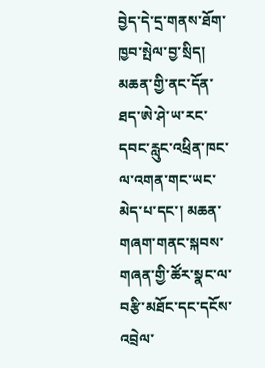བྱེད་དེ་དྲ་གནས་ཐོག་ཁྱབ་སྤེལ་བྱ་སྲིད། མཆན་གྱི་ནང་དོན་ཐད་ཨེ་ཤེ་ཡ་རང་དབང་རླུང་འཕྲིན་ཁང་ལ་འགན་གང་ཡང་མེད་པ་དང་། མཆན་གཞག་གནང་སྐབས་གཞན་གྱི་ཚོར་སྣང་ལ་བརྩི་མཐོང་དང་དངོས་འབྲེལ་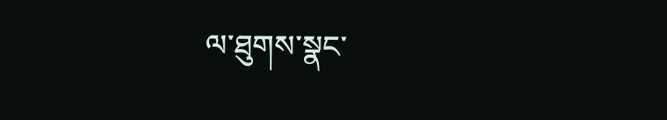ལ་ཐུགས་སྣང་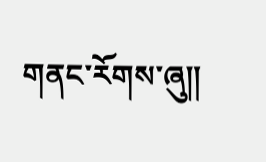གནང་རོགས་ཞུ༎